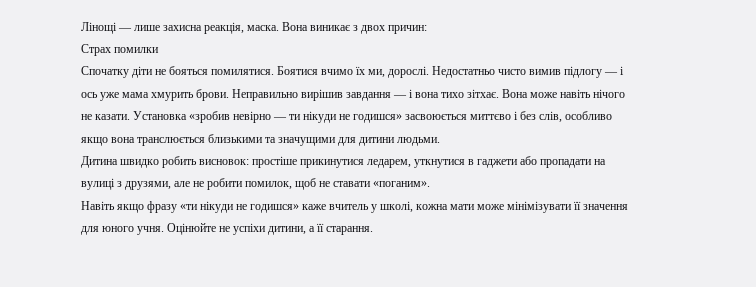Лінощі — лише захисна реакція, маска. Вона виникає з двох причин:
Страх помилки
Спочатку діти не бояться помилятися. Боятися вчимо їх ми, дорослі. Недостатньо чисто вимив підлогу — і ось уже мама хмурить брови. Неправильно вирішив завдання — і вона тихо зітхає. Вона може навіть нічого не казати. Установка «зробив невірно — ти нікуди не годишся» засвоюється миттєво і без слів, особливо якщо вона транслюється близькими та значущими для дитини людьми.
Дитина швидко робить висновок: простіше прикинутися ледарем, уткнутися в гаджети або пропадати на вулиці з друзями, але не робити помилок, щоб не ставати «поганим».
Навіть якщо фразу «ти нікуди не годишся» каже вчитель у школі, кожна мати може мінімізувати її значення для юного учня. Оцінюйте не успіхи дитини, а її старання.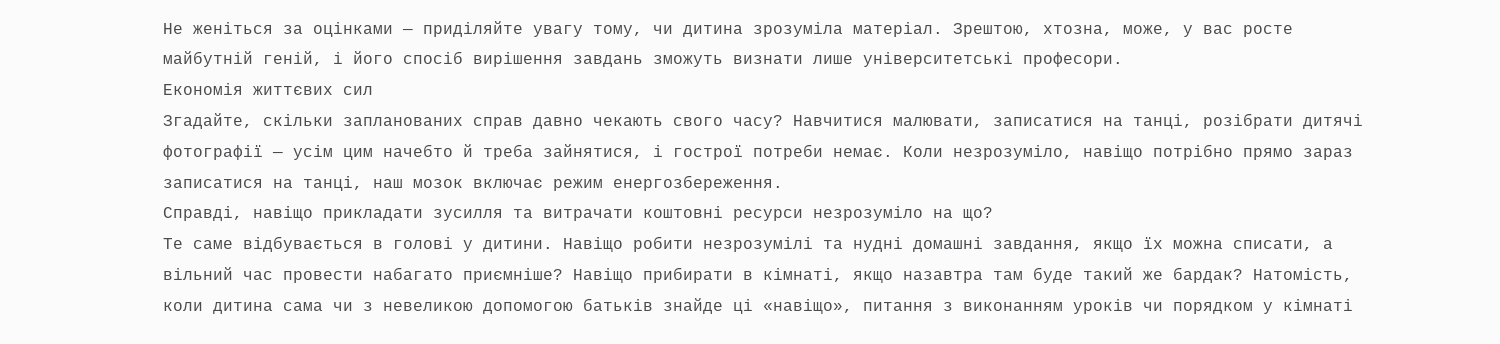Не женіться за оцінками — приділяйте увагу тому, чи дитина зрозуміла матеріал. Зрештою, хтозна, може, у вас росте майбутній геній, і його спосіб вирішення завдань зможуть визнати лише університетські професори.
Економія життєвих сил
Згадайте, скільки запланованих справ давно чекають свого часу? Навчитися малювати, записатися на танці, розібрати дитячі фотографії — усім цим начебто й треба зайнятися, і гострої потреби немає. Коли незрозуміло, навіщо потрібно прямо зараз записатися на танці, наш мозок включає режим енергозбереження.
Справді, навіщо прикладати зусилля та витрачати коштовні ресурси незрозуміло на що?
Те саме відбувається в голові у дитини. Навіщо робити незрозумілі та нудні домашні завдання, якщо їх можна списати, а вільний час провести набагато приємніше? Навіщо прибирати в кімнаті, якщо назавтра там буде такий же бардак? Натомість, коли дитина сама чи з невеликою допомогою батьків знайде ці «навіщо», питання з виконанням уроків чи порядком у кімнаті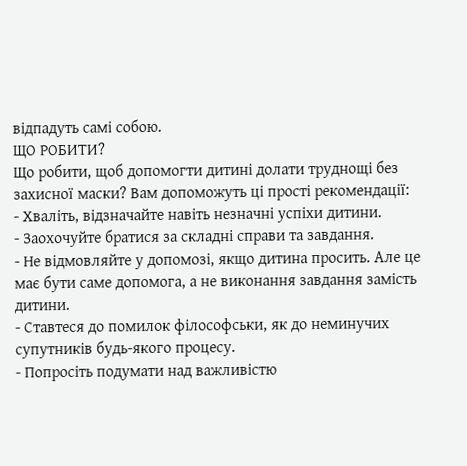відпадуть самі собою.
ЩО РОБИТИ?
Що робити, щоб допомогти дитині долати труднощі без захисної маски? Вам допоможуть ці прості рекомендації:
- Хваліть, відзначайте навіть незначні успіхи дитини.
- Заохочуйте братися за складні справи та завдання.
- Не відмовляйте у допомозі, якщо дитина просить. Але це має бути саме допомога, а не виконання завдання замість дитини.
- Ставтеся до помилок філософськи, як до неминучих супутників будь-якого процесу.
- Попросіть подумати над важливістю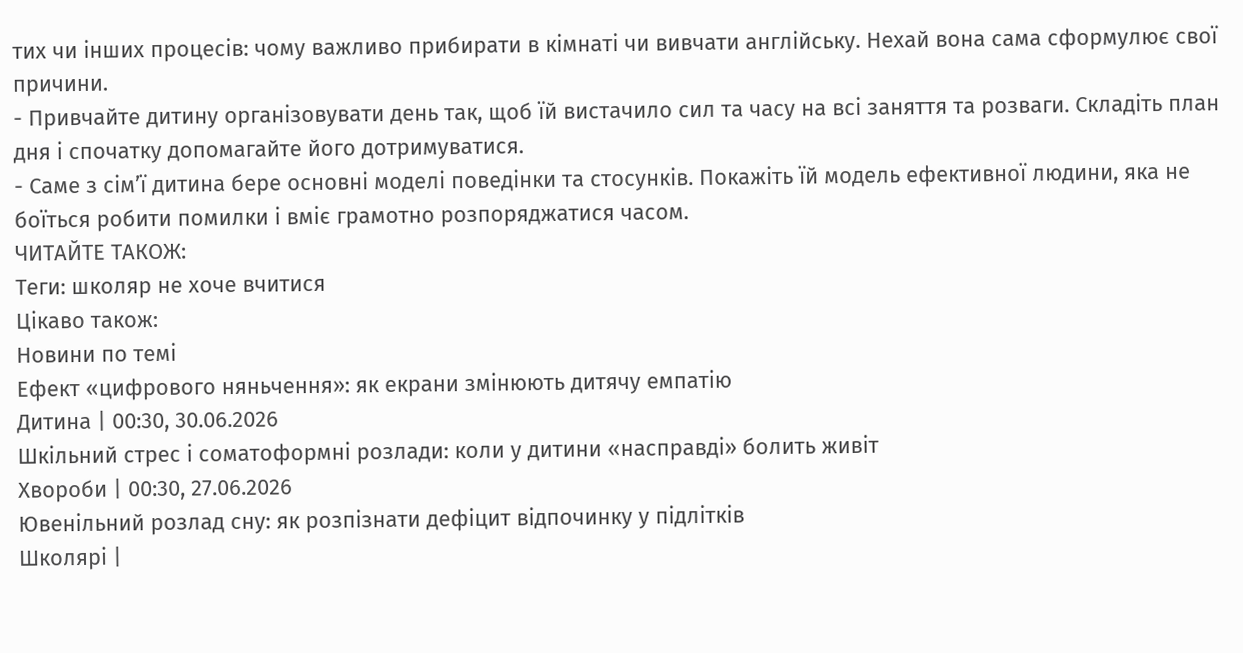тих чи інших процесів: чому важливо прибирати в кімнаті чи вивчати англійську. Нехай вона сама сформулює свої причини.
- Привчайте дитину організовувати день так, щоб їй вистачило сил та часу на всі заняття та розваги. Складіть план дня і спочатку допомагайте його дотримуватися.
- Саме з сім’ї дитина бере основні моделі поведінки та стосунків. Покажіть їй модель ефективної людини, яка не боїться робити помилки і вміє грамотно розпоряджатися часом.
ЧИТАЙТЕ ТАКОЖ:
Теги: школяр не хоче вчитися
Цікаво також:
Новини по темі
Ефект «цифрового няньчення»: як екрани змінюють дитячу емпатію
Дитина | 00:30, 30.06.2026
Шкільний стрес і соматоформні розлади: коли у дитини «насправді» болить живіт
Хвороби | 00:30, 27.06.2026
Ювенільний розлад сну: як розпізнати дефіцит відпочинку у підлітків
Школярі |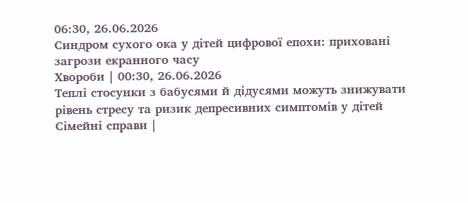06:30, 26.06.2026
Синдром сухого ока у дітей цифрової епохи: приховані загрози екранного часу
Хвороби | 00:30, 26.06.2026
Теплі стосунки з бабусями й дідусями можуть знижувати рівень стресу та ризик депресивних симптомів у дітей
Сімейні справи |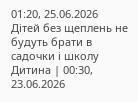01:20, 25.06.2026
Дітей без щеплень не будуть брати в садочки і школу
Дитина | 00:30, 23.06.2026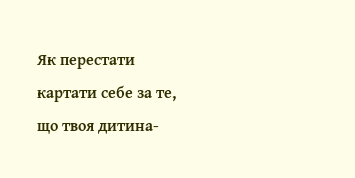Як перестати картати себе за те, що твоя дитина-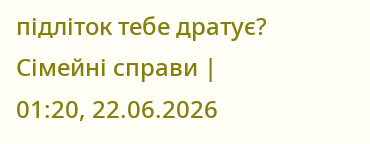підліток тебе дратує?
Сімейні справи | 01:20, 22.06.2026